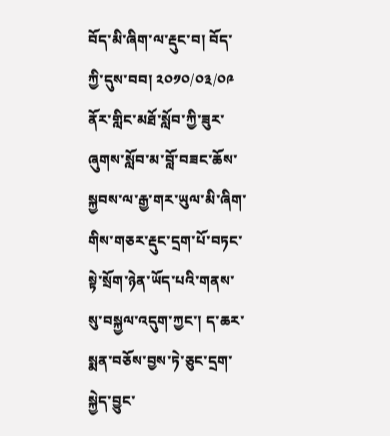བོད་མི་ཞིག་ལ་རྡུང་བ། བོད་ཀྱི་དུས་བབ། ༢༠༡༠/༠༣/༠༩ ནོར་གླིང་མཐོ་སློབ་ཀྱི་ཟུར་ཞུགས་སློབ་མ་བློ་བཟང་ཆོས་སྐྱབས་ལ་རྒྱ་གར་ཡུལ་མི་ཞིག་གིས་གཅར་རྡུང་དྲག་པོ་བཏང་སྟེ་སྲོག་ཉེན་ཡོད་པའི་གནས་སུ་བསྐྱལ་འདུག་ཀྱང་། ད་ཆར་སྨན་བཅོས་བྱས་ཏེ་ཅུང་དྲག་སྐྱེད་བྱུང་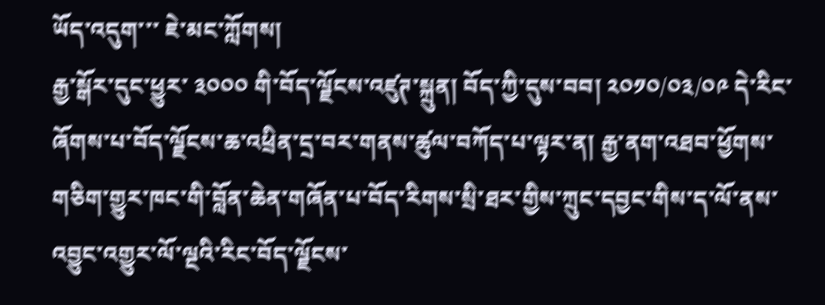ཡོད་འདུག་་་ ཇེ་མང་ཀློགས།
རྒྱ་སྒོར་དུང་ཕྱུར་ ༣༠༠༠ གི་བོད་ལྗོངས་འཛུཊ་སྐྲུན། བོད་ཀྱི་དུས་བབ། ༢༠༡༠/༠༣/༠༩ དེ་རིང་ཞོགས་པ་བོད་ལྗོངས་ཆ་འཕྲིན་དྲ་བར་གནས་ཚུལ་བཀོད་པ་ལྟར་ན། རྒྱ་ནག་འཐབ་ཕྱོགས་གཅིག་གྱུར་ཁང་གི་བློན་ཆེན་གཞོན་པ་བོད་རིགས་སྲི་ཐར་གྱིས་ཀྲུང་དབྱང་གིས་ད་ལོ་ནས་འབྱུང་འགྱུར་ལོ་ལྔའི་རིང་བོད་ལྗོངས་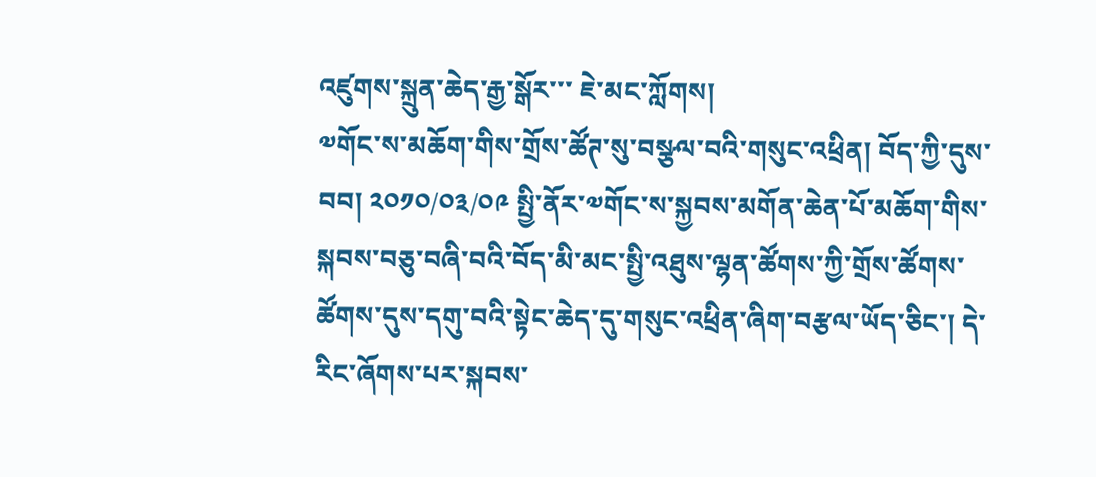འཛུགས་སྐྲུན་ཆེད་རྒྱ་སྒོར་་་ ཇེ་མང་ཀློགས།
༧གོང་ས་མཆོག་གིས་གྲོས་ཚོཊ་སུ་བསྩལ་བའི་གསུང་འཕྲིན། བོད་ཀྱི་དུས་བབ། ༢༠༡༠/༠༣/༠༩ སྤྱི་ནོར་༧གོང་ས་སྐྱབས་མགོན་ཆེན་པོ་མཆོག་གིས་སྐབས་བཅུ་བཞི་བའི་བོད་མི་མང་སྤྱི་འཐུས་ལྷན་ཚོགས་ཀྱི་གྲོས་ཚོགས་ཚོགས་དུས་དགུ་བའི་སྟེང་ཆེད་དུ་གསུང་འཕྲིན་ཞིག་བརྩལ་ཡོད་ཅིང་། དེ་རིང་ཞོགས་པར་སྐབས་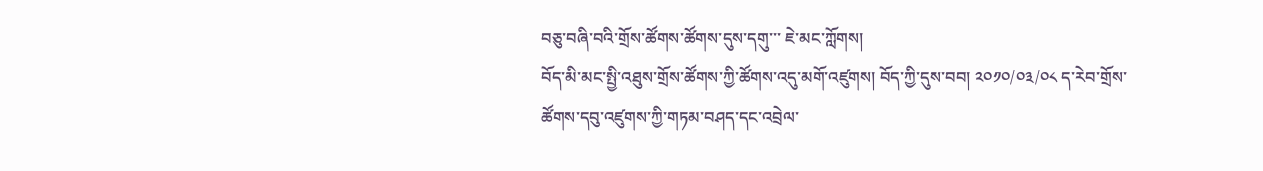བཅུ་བཞི་བའི་གྲོས་ཚོགས་ཚོགས་དུས་དགུ་་་ ཇེ་མང་ཀློགས།
བོད་མི་མང་སྤྱི་འཐུས་གྲོས་ཚོགས་ཀྱི་ཚོགས་འདུ་མགོ་འཛུགས། བོད་ཀྱི་དུས་བབ། ༢༠༡༠/༠༣/༠༨ ད་རེབ་གྲོས་ཚོགས་དབུ་འཛུགས་ཀྱི་གཏམ་བཤད་དང་འབྲེལ་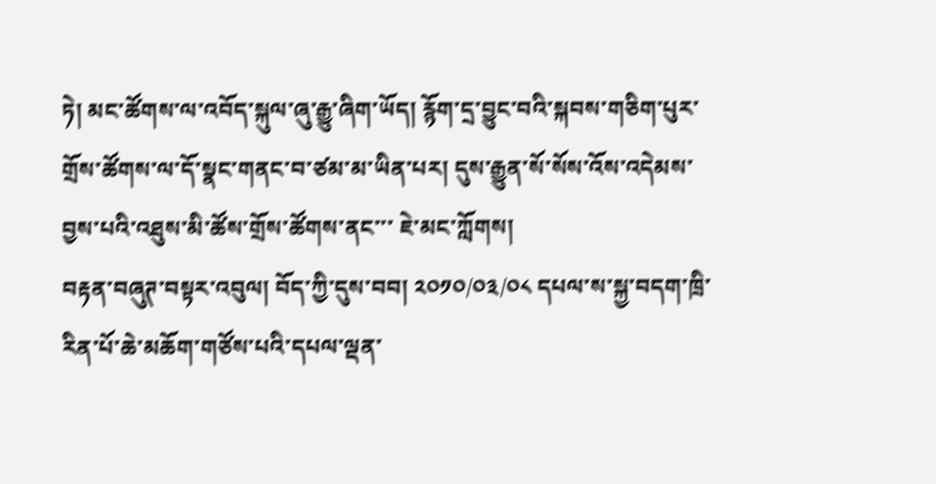ཏེ། མང་ཚོགས་ལ་འབོད་སྐུལ་ཞུ་རྒྱུ་ཞིག་ཡོད། རྙོག་དྲ་བྱུང་བའི་སྐབས་གཅིག་པུར་གྲོས་ཚོགས་ལ་དོ་སྣང་གནང་བ་ཙམ་མ་ཡིན་པར། དུས་རྒྱུན་སོ་སོས་འོས་འདེམས་བྱས་པའི་འཐུས་མི་ཚོས་གྲོས་ཚོགས་ནང་་་ ཇེ་མང་ཀློགས།
བརྟན་བཞུཊ་བསྟར་འབུལ། བོད་ཀྱི་དུས་བབ། ༢༠༡༠/༠༣/༠༨ དཔལ་ས་སྐྱ་བདག་ཁྲི་རིན་པོ་ཆེ་མཆོག་གཙོས་པའི་དཔལ་ལྡན་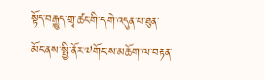སྟོད་བརྒྱུད་གྲྭ་ཚང་གི་དགེ་འདུན་པ་ཐུན་མོང་ནས་སྤྱི་ནོར་༧གོང་ས་མཆོག་ལ་བརྟན་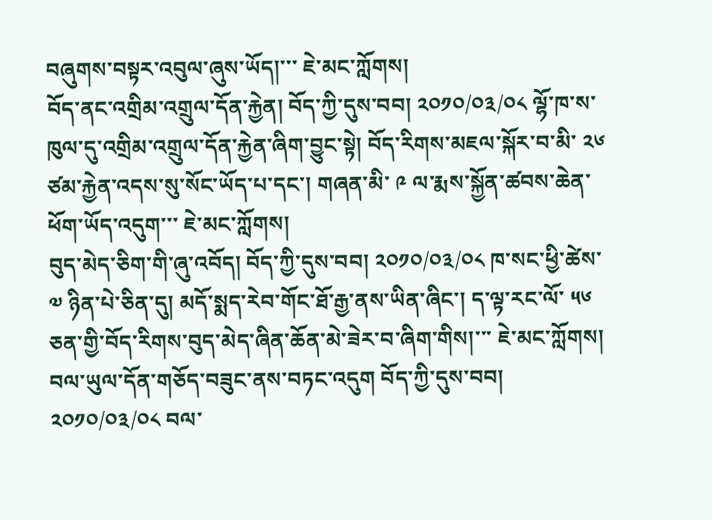བཞུགས་བསྟར་འབུལ་ཞུས་ཡོད།་་་ ཇེ་མང་ཀློགས།
བོད་ནང་འགྲིམ་འགྲུལ་དོན་རྐྱེན། བོད་ཀྱི་དུས་བབ། ༢༠༡༠/༠༣/༠༨ ལྷོ་ཁ་ས་ཁུལ་དུ་འགྲིམ་འགྲུལ་དོན་རྐྱེན་ཞིག་བྱུང་སྟེ། བོད་རིགས་མཇལ་སྐོར་བ་མི་ ༢༦ ཙམ་རྐྱེན་འདས་སུ་སོང་ཡོད་པ་དང་། གཞན་མི་ ༩ ལ་རྨས་སྐྱོན་ཚབས་ཆེན་ཕོག་ཡོད་འདུག་་་ ཇེ་མང་ཀློགས།
བུད་མེད་ཅིག་གི་ཞུ་འབོད། བོད་ཀྱི་དུས་བབ། ༢༠༡༠/༠༣/༠༨ ཁ་སང་ཕྱི་ཚེས་ ༧ ཉིན་པེ་ཅིན་དུ། མདོ་སྨད་རེབ་གོང་ཐོ་རྒྱ་ནས་ཡིན་ཞིང་། ད་ལྟ་རང་ལོ་ ༥༦ ཅན་གྱི་བོད་རིགས་བུད་མེད་ཞིན་ཆོན་མེ་ཟེར་བ་ཞིག་གིས།་་་ ཇེ་མང་ཀློགས།
བལ་ཡུལ་དོན་གཅོད་བཟུང་ནས་བཏང་འདུག བོད་ཀྱི་དུས་བབ། ༢༠༡༠/༠༣/༠༨ བལ་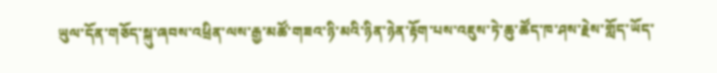ཡུལ་དོན་གཅོད་སྐུ་ཞབས་འཕྲིན་ལས་རྒྱ་མཚོ་གཟའ་ཉི་མའི་ཉིན་ཉེན་རྟོག་པས་འཇུས་ཏེ་ཆུ་ཚོད་ཁ་ཤས་རྗེས་གློད་ཡོད་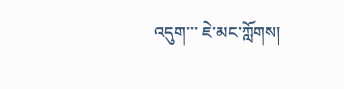འདུག་་་ ཇེ་མང་ཀློགས།